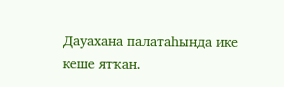Дауахана палатаһында ике кеше ятҡан.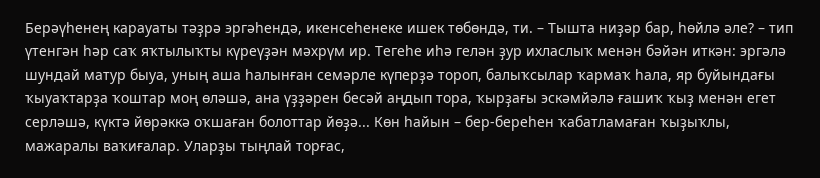Берәүһенең карауаты тәҙрә эргәһендә, икенсеһенеке ишек төбөндә, ти. – Тышта ниҙәр бар, һөйлә әле? – тип үтенгән һәр саҡ яҡтылыҡты күреүҙән мәхрүм ир. Тегеһе иһә гелән ҙур ихласлыҡ менән бәйән иткән: эргәлә шундай матур быуа, уның аша һалынған семәрле күперҙә тороп, балыҡсылар ҡармаҡ һала, яр буйындағы ҡыуаҡтарҙа ҡоштар моң өләшә, ана үҙҙәрен бесәй аңдып тора, ҡырҙағы эскәмйәлә ғашиҡ ҡыҙ менән егет серләшә, күктә йөрәккә оҡшаған болоттар йөҙә... Көн һайын – бер-береһен ҡабатламаған ҡыҙыҡлы, мажаралы ваҡиғалар. Уларҙы тыңлай торғас,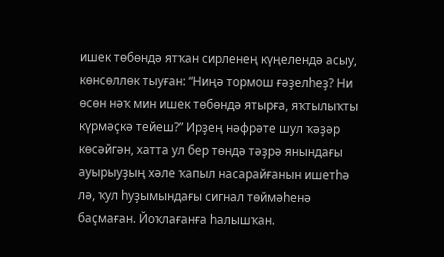ишек төбөндә ятҡан сирленең күңелендә асыу, көнсөллөк тыуған: “Ниңә тормош ғәҙелһеҙ? Ни өсөн нәҡ мин ишек төбөндә ятырға, яҡтылыҡты күрмәҫкә тейеш?” Ирҙең нәфрәте шул ҡәҙәр көсәйгән, хатта ул бер төндә тәҙрә янындағы ауырыуҙың хәле ҡапыл насарайғанын ишетһә лә, ҡул һуҙымындағы сигнал төймәһенә баҫмаған. Йоҡлағанға һалышҡан.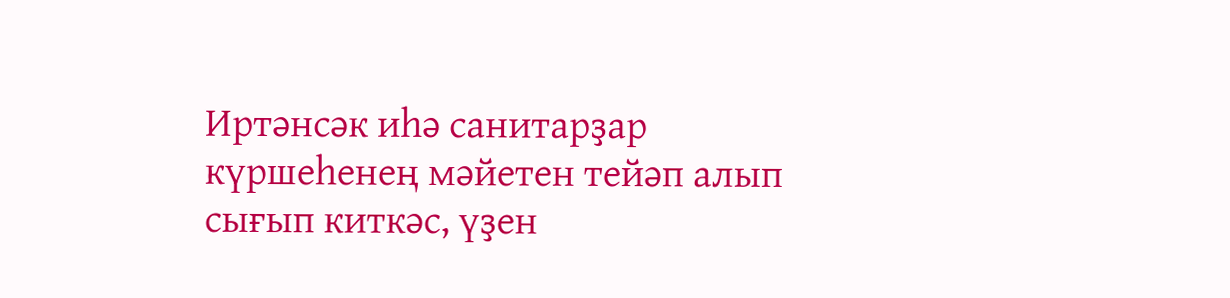Иртәнсәк иһә санитарҙар күршеһенең мәйетен тейәп алып сығып киткәс, үҙен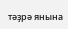тәҙрә янына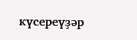күсереүҙәр